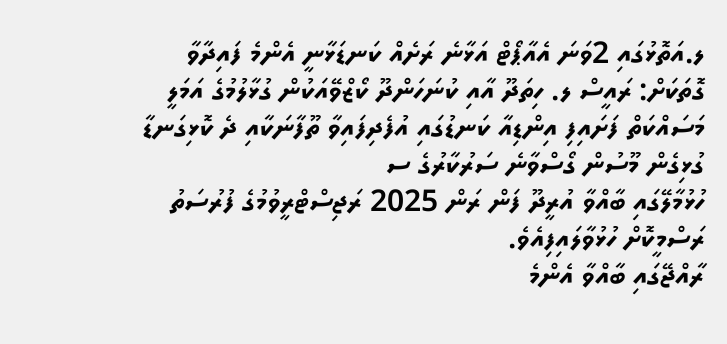ލ.އަތޮޅުގައި 2ވަނަ އެއާޕޯޓް އަޅާނެ ރަށެއް ކަނޑަޅާނީ އެންމެ ފައިދާވާ ގޮތަކަށް: ރައީސް ލ. ހިތަދޫ އާއި ކުނަހަންދޫ ކޯޒްވޭއަކުން ގުޅާލުމުގެ އަމަލީ މަސައްކަތް ފަށައިފި އިންޑިއާ ކަނޑުގައި އުފެދިފައިވާ ތޫފާނަކާއި ދެ ކޮޅިގަނޑާ ގުޅިގެން މޫސުން ގޯސްވާނެ ސަރުކާރުގެ ސ
ހުޅުމާލޭގައި ބާއްވާ އުރީދޫ ފަން ރަން 2025 ރަޖިސްޓްރީވުމުގެ ފުރުސަތު ރަސްމީކޮށް ހުޅުވާލައިފިއެވެ.
ރާއްޖޭގައި ބާއްވާ އެންމެ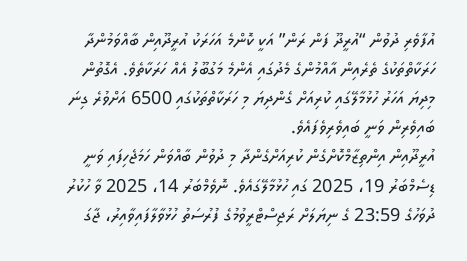އުފާވެރި ދުވުން “އުރީދޫ ފަން ރަން” އަކީ ކޮންމެ އަހަރަކު އުރީދޫއިން ބާއްވަމުންދާ ހަރަކާތްތަކުގެ ތެރެއިން އާއްމުންގެ މެދުގައި އެންމެ މަގުބޫލު އެއް ހަރަކާތެވެ. އެގޮތުން މިދިޔަ އަހަރު ހުޅުމާލޭގައި ކުރިއަށް ގެންދިޔަ މި ހަރަކާތްތަކުގައި 6500 އަށްވުރެ ގިނަ ބައިވެރިން ވަނީ ބައިވެރިވެފައެވެ.
އުރީދޫއިން އިންތިޒާމްކޮށްގެން ކުރިއަށްގެންދާ މި ދުވުން ބާއްވަން ހަމަޖެހިފައި ވަނީ ޑިސެމްބަރު 19، 2025 ގައި ހުޅުމާލޭގައެވެ. ނޮވެމްބަރު 14، 2025 ވާ ހުކުރު ދުވަހުގެ 23:59 ގެ ނިޔަލަށް ރަޖިސްޓްރީވުމުގެ ފުރުސަތު ހުޅުވާލާފައިވާއިރު، ޖާގަ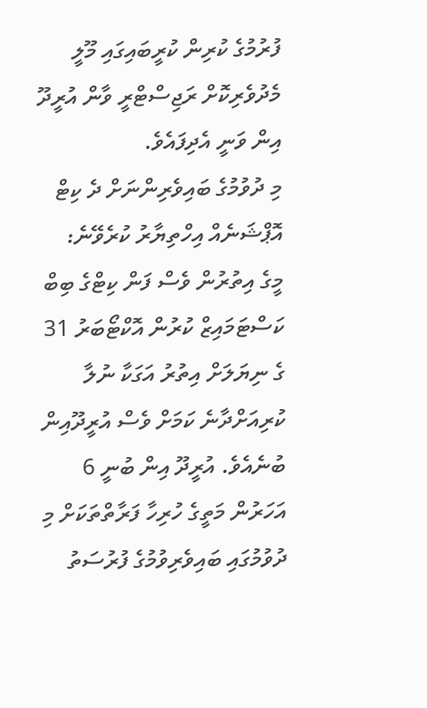ފުރުމުގެ ކުރިން ކުރީބައިގައި މޫލީ މެދުވެރިކޮށް ރަޖިސްޓްރީ ވާން އުރީދޫ އިން ވަނީ އެދިފައެވެ.
މި ދުވުމުގެ ބައިވެރިންނަށް ދެ ކިޓް އޮޕްޝަނެއް އިހްތިޔާރު ކުރެވޭނެ:
މީގެ އިތުރުން ވެސް ފަން ކިޓްގެ ބިބް ކަސްޓަމައިޒް ކުރުން އޮކްޓޯބަރު 31 ގެ ނިޔަލަށް އިތުރު އަގަކާ ނުލާ ކުރިއަށްދާނެ ކަމަށް ވެސް އުރީދޫއިން ބުނެއެވެ. އުރީދޫ އިން ބުނީ 6 އަހަރުން މަތީގެ ހުރިހާ ފަރާތްތަކަށް މި ދުވުމުގައި ބައިވެރިވުމުގެ ފުރުސަތު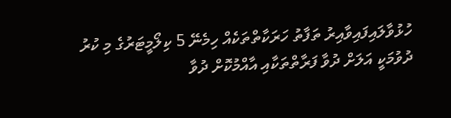ހުޅުވާލައިފައިވާއިރު ތަފާތު ހަރަކާތްތަކެއް ހިމެނޭ 5 ކިލޯމީޓަރުގެ މި ކުރު ދުވުމަކީ އަލަށް ދުވާ ފަރާތްތަކާއި އާއްމުކޮށް ދުވާ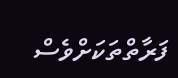ފަރާތްތަކަށްވެސް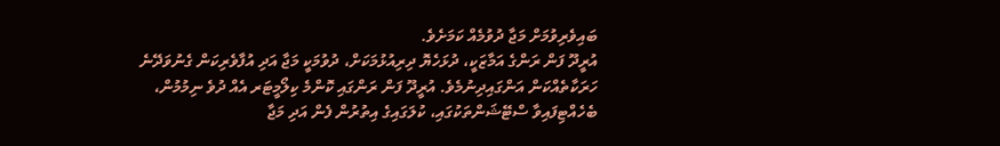ބައިވެރިވުމަށް މަޖާ ދުވުމެއް ކަމަށެވެ.
އުރީދޫ ފަން ރަންގެ އަމާޒަކީ، ދުޅަހެޔޮ ދިރިއުޅުމަކަށް، ދުވުމަކީ މަޖާ އަދި އުފާވެރިކަން ގެނުވަދޭނެ ހަރަކާތެއްކަން އަންގައިދިނުމެވެ. އުރީދޫ ފަން ރަންގައި ކޮންމެ ކިލޯމީޓަރ އެއް ދުވެ ނިމުމުން، ބެހެއްޓިފައިވާ ސްޓޭޝަންތަކުގައި، ކުލަގައިގެ އިތުރުން ފެން އަދި މަޖާ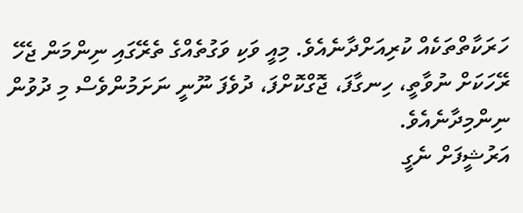ހަރަކާތްތަކެއް ކުރިއަށްދާނެއެވެ. މިއީ ވަކި ވަގުތެއްގެ ތެރޭގައި ނިންމަން ޖެހޭ ރޭހަކަށް ނުވާތީ، ހިނގާފަ، ޖޮގްކޮށްފަ، ދުވެފަ ނޫނީ ނަށަމުންވެސް މި ދުވުން ނިންމިދާނެއެވެ.
އަރުޝީފަށް ނެގީ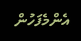އެންމެފަހުން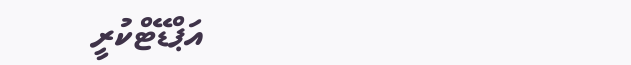އަޕްޑޭޓްކުރީ